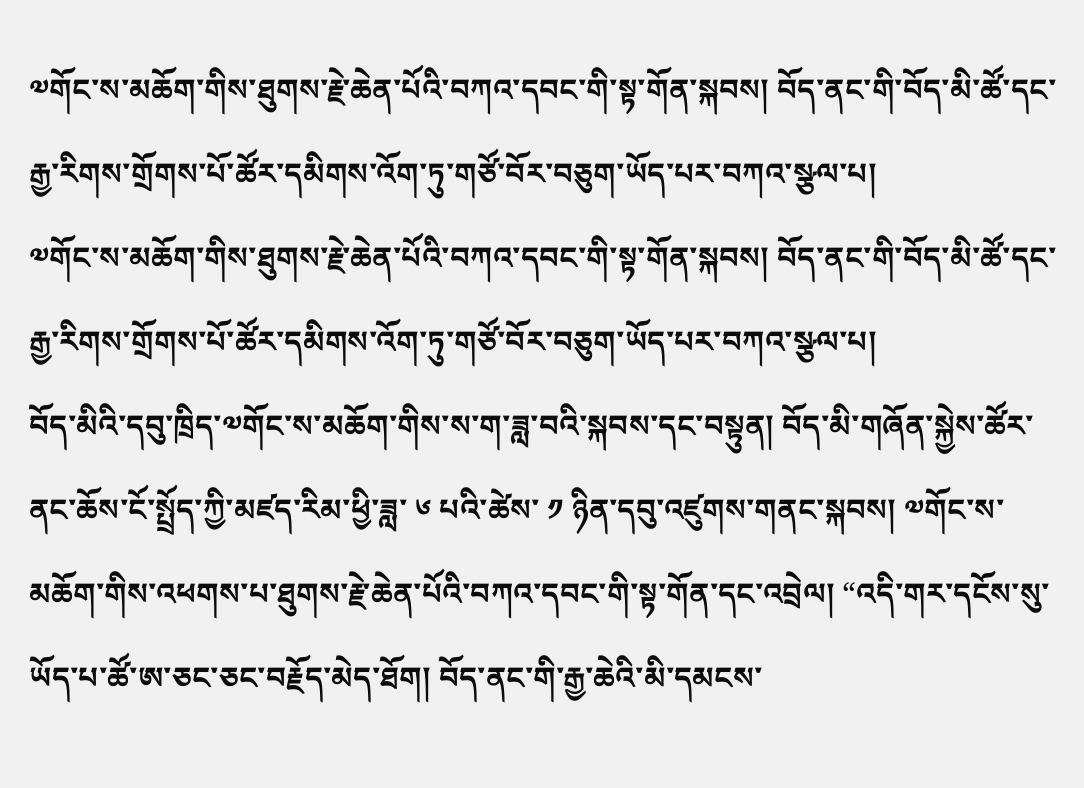༧གོང་ས་མཆོག་གིས་ཐུགས་རྗེ་ཆེན་པོའི་བཀའ་དབང་གི་སྟ་གོན་སྐབས། བོད་ནང་གི་བོད་མི་ཚོ་དང་རྒྱ་རིགས་གྲོགས་པོ་ཚོར་དམིགས་འོག་ཏུ་གཙོ་བོར་བཅུག་ཡོད་པར་བཀའ་སྩལ་པ།
༧གོང་ས་མཆོག་གིས་ཐུགས་རྗེ་ཆེན་པོའི་བཀའ་དབང་གི་སྟ་གོན་སྐབས། བོད་ནང་གི་བོད་མི་ཚོ་དང་རྒྱ་རིགས་གྲོགས་པོ་ཚོར་དམིགས་འོག་ཏུ་གཙོ་བོར་བཅུག་ཡོད་པར་བཀའ་སྩལ་པ།
བོད་མིའི་དབུ་ཁྲིད་༧གོང་ས་མཆོག་གིས་ས་ག་ཟླ་བའི་སྐབས་དང་བསྟུན། བོད་མི་གཞོན་སྐྱེས་ཚོར་ནང་ཆོས་ངོ་སྤྲོད་ཀྱི་མཛད་རིམ་ཕྱི་ཟླ་ ༦ པའི་ཚེས་ ༡ ཉིན་དབུ་འཛུགས་གནང་སྐབས། ༧གོང་ས་མཆོག་གིས་འཕགས་པ་ཐུགས་རྗེ་ཆེན་པོའི་བཀའ་དབང་གི་སྟ་གོན་དང་འབྲེལ། “འདི་གར་དངོས་སུ་ཡོད་པ་ཚོ་ཨ་ཅང་ཅང་བརྗོད་མེད་ཐོག། བོད་ནང་གི་རྒྱ་ཆེའི་མི་དམངས་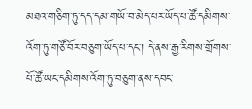མཐའ་གཅིག་ཏུ་དད་དམ་གཡོ་བ་མེད་པར་ཡོད་པ་ཚོ་དམིགས་འོག་ཏུ་གཙོ་བོར་བཅུག་ཡོད་པ་དང་། དེ་ནས་རྒྱ་རིགས་གྲོགས་པོ་ཚོ་ཡང་དམིགས་འོག་ཏུ་བཅུག་ནས་དབང་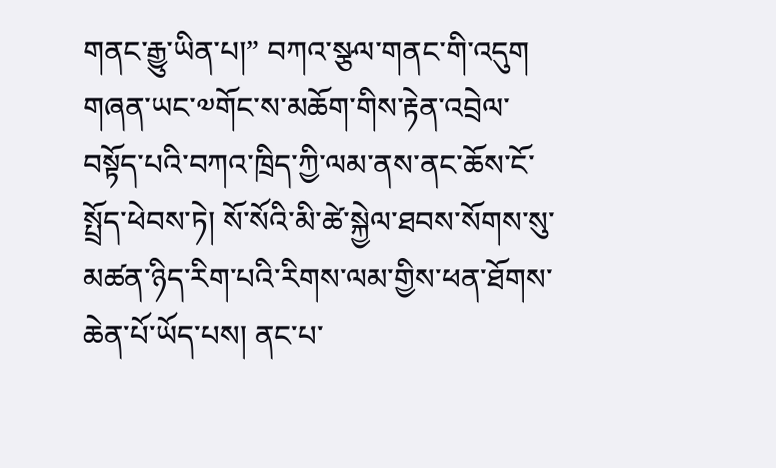གནང་རྒྱུ་ཡིན་པ།” བཀའ་སྩལ་གནང་གི་འདུག
གཞན་ཡང་༧གོང་ས་མཆོག་གིས་རྟེན་འབྲེལ་བསྟོད་པའི་བཀའ་ཁྲིད་ཀྱི་ལམ་ནས་ནང་ཆོས་ངོ་སྤྲོད་ཕེབས་ཏེ། སོ་སོའི་མི་ཚེ་སྐྱེལ་ཐབས་སོགས་སུ་མཚན་ཉིད་རིག་པའི་རིགས་ལམ་གྱིས་ཕན་ཐོགས་ཆེན་པོ་ཡོད་པས། ནང་པ་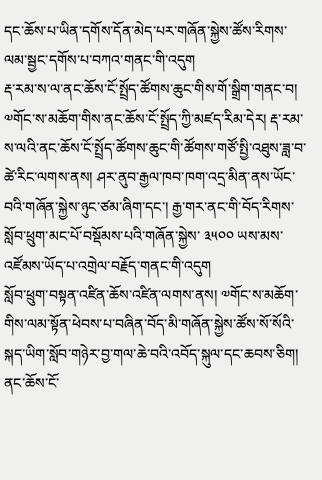དང་ཆོས་པ་ཡིན་དགོས་དོན་མེད་པར་གཞོན་སྐྱེས་ཚོས་རིགས་ལམ་སྦྱང་དགོས་པ་བཀའ་གནང་གི་འདུག
རྡ་རམ་ས་ལ་ནང་ཆོས་ངོ་སྤྲོད་ཚོགས་ཆུང་གིས་གོ་སྒྲིག་གནང་བ། ༧གོང་ས་མཆོག་གིས་ནང་ཆོས་ངོ་སྤྲོད་ཀྱི་མཛད་རིམ་དེར། རྡ་རམ་ས་ལའི་ནང་ཆོས་ངོ་སྤྲོད་ཚོགས་ཆུང་གི་ཚོགས་གཙོ་སྤྱི་འཐུས་ཟླ་བ་ཚེ་རིང་ལགས་ནས། ཤར་ནུབ་རྒྱལ་ཁབ་ཁག་འདྲ་མིན་ནས་ཡོང་བའི་གཞོན་སྐྱེས་ཉུང་ཙམ་ཞིག་དང་། རྒྱ་གར་ནང་གི་བོད་རིགས་སློབ་ཕྲུག་མང་པོ་བསྡོམས་པའི་གཞོན་སྐྱེས་ ༣༥༠༠ ཡས་མས་འཛོམས་ཡོད་པ་འགྲེལ་བརྗོད་གནང་གི་འདུག
སློབ་ཕྲུག་བསྟན་འཛིན་ཆོས་འཛིན་ལགས་ནས། ༧གོང་ས་མཆོག་གིས་ལམ་སྟོན་ཕེབས་པ་བཞིན་བོད་མི་གཞོན་སྐྱེས་ཚོས་སོ་སོའི་སྐད་ཡིག་སློབ་གཉེར་བྱ་གལ་ཆེ་བའི་འབོད་སྐུལ་དང་ཆབས་ཅིག། ནང་ཆོས་ངོ་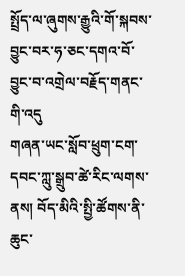སྤྲོད་ལ་ཞུགས་རྒྱུའི་གོ་སྐབས་བྱུང་བར་ཧ་ཅང་དགའ་བོ་བྱུང་བ་འགྲེལ་བརྗོད་གནང་གི་འདུ
གཞན་ཡང་སློབ་ཕྲུག་ངག་དབང་ཀླུ་སྒྲུབ་ཚེ་རིང་ལགས་ནས། བོད་མིའི་སྤྱི་ཚོགས་ནི་ཆུང་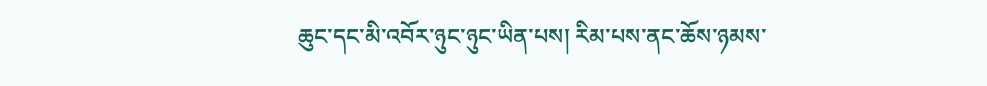ཆུང་དང་མི་འབོར་ཉུང་ཉུང་ཡིན་པས། རིམ་པས་ནང་ཆོས་ཉམས་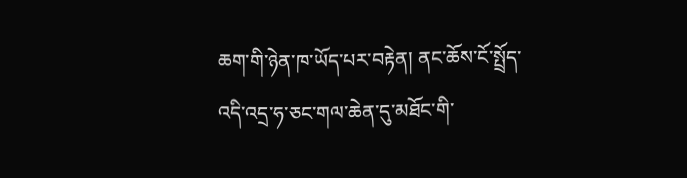ཆག་གི་ཉེན་ཁ་ཡོད་པར་བརྟེན། ནང་ཆོས་ངོ་སྤྲོད་འདི་འདྲ་ཧ་ཅང་གལ་ཆེན་དུ་མཐོང་གི་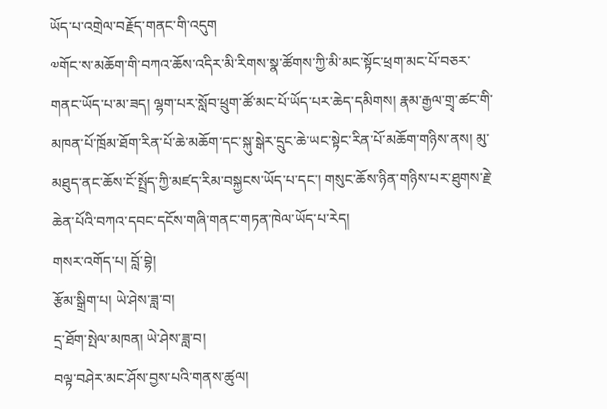ཡོད་པ་འགྲེལ་བརྗོད་གནང་གི་འདུག
༧གོང་ས་མཆོག་གི་བཀའ་ཆོས་འདིར་མི་རིགས་སྣ་ཚོགས་ཀྱི་མི་མང་སྟོང་ཕྲག་མང་པོ་བཅར་གནང་ཡོད་པ་མ་ཟད། ལྷག་པར་སློབ་ཕྲུག་ཚོ་མང་པོ་ཡོད་པར་ཆེད་དམིགས། རྣམ་རྒྱལ་གྲྭ་ཚང་གི་མཁན་པོ་ཁྲོམ་ཐོག་རིན་པོ་ཆེ་མཆོག་དང་སྐུ་སྒེར་དྲུང་ཆེ་ཡང་སྟེང་རིན་པོ་མཆོག་གཉིས་ནས། མུ་མཐུད་ནང་ཆོས་ངོ་སྤྲོད་ཀྱི་མཛད་རིམ་བསྐྱངས་ཡོད་པ་དང་། གསུང་ཆོས་ཉིན་གཉིས་པར་ཐུགས་རྗེ་ཆེན་པོའི་བཀའ་དབང་དངོས་གཞི་གནང་གཏན་ཁེལ་ཡོད་པ་རེད།
གསར་འགོད་པ། བློ་བྷེ།
རྩོམ་སྒྲིག་པ། ཡེ་ཤེས་ཟླ་བ།
དྲ་ཐོག་སྤེལ་མཁན། ཡེ་ཤེས་ཟླ་བ།
བལྟ་བཤེར་མང་ཤོས་བྱས་པའི་གནས་ཚུལ།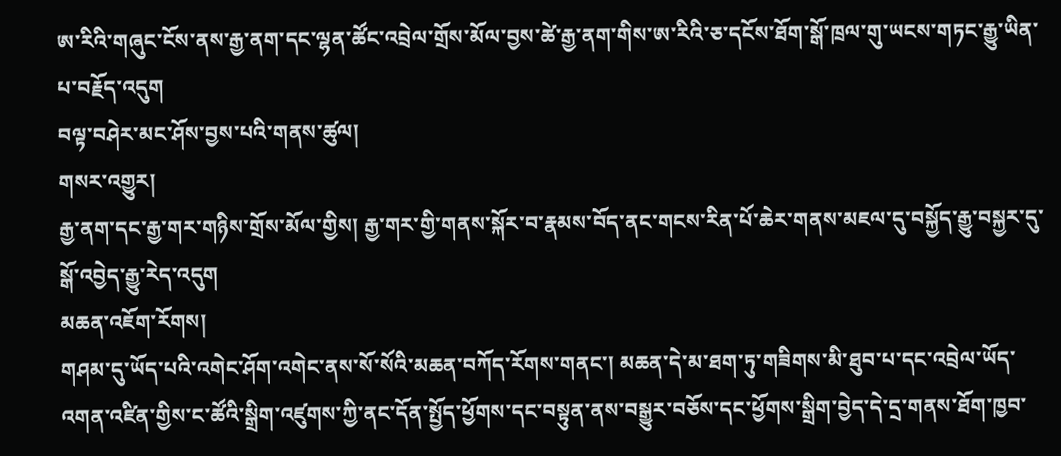ཨ་རིའི་གཞུང་ངོས་ནས་རྒྱ་ནག་དང་ལྷན་ཚོང་འབྲེལ་གྲོས་མོལ་བྱས་ཚེ་རྒྱ་ནག་གིས་ཨ་རིའི་ཅ་དངོས་ཐོག་སྒོ་ཁྲལ་གུ་ཡངས་གཏང་རྒྱུ་ཡིན་པ་བརྗོད་འདུག
བལྟ་བཤེར་མང་ཤོས་བྱས་པའི་གནས་ཚུལ།
གསར་འགྱུར།
རྒྱ་ནག་དང་རྒྱ་གར་གཉིས་གྲོས་མོལ་གྱིས། རྒྱ་གར་གྱི་གནས་སྐོར་བ་རྣམས་བོད་ནང་གངས་རིན་པོ་ཆེར་གནས་མཇལ་དུ་བསྐྱོད་རྒྱུ་བསྐྱར་དུ་སྒོ་འབྱེད་རྒྱུ་རེད་འདུག
མཆན་འཇོག་རོགས།
གཤམ་དུ་ཡོད་པའི་འགེང་ཤོག་འགེང་ནས་སོ་སོའི་མཆན་བཀོད་རོགས་གནང་། མཆན་དེ་མ་ཐག་ཏུ་གཟིགས་མི་ཐུབ་པ་དང་འབྲེལ་ཡོད་འགན་འཛིན་གྱིས་ང་ཚོའི་སྒྲིག་འཛུགས་ཀྱི་ནང་དོན་སྤྱོད་ཕྱོགས་དང་བསྟུན་ནས་བསྒྱུར་བཅོས་དང་ཕྱོགས་སྒྲིག་བྱེད་དེ་དྲ་གནས་ཐོག་ཁྱབ་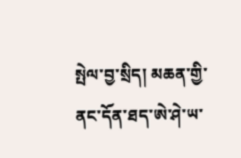སྤེལ་བྱ་སྲིད། མཆན་གྱི་ནང་དོན་ཐད་ཨེ་ཤེ་ཡ་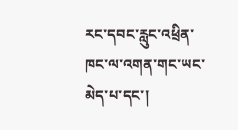རང་དབང་རླུང་འཕྲིན་ཁང་ལ་འགན་གང་ཡང་མེད་པ་དང་།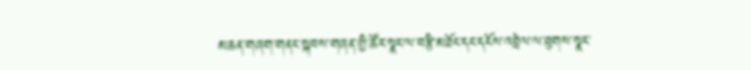མཆན་གཞག་གནང་སྐབས་གཞན་གྱི་ཚོར་སྣང་ལ་བརྩི་མཐོང་དང་དངོས་འབྲེལ་ལ་ཐུགས་སྣང་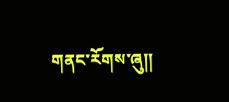གནང་རོགས་ཞུ༎